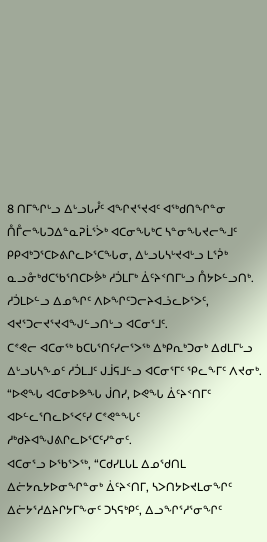8 ᑎᒥᖏᒡᓗ ᐃᒡᓗᒐᓮᑦ ᐊᖏᔪᕐᔪᐊᑦ ᐊᖅᑯᑎᖏᓐᓂ ᑍᒤᓕᖓᑐᐃᓐᓇᕈᒫᕐᐴᒃ ᐊᑕᓂᖓᒃᑕ ᓴᓐᓂᖓᔪᓕᖕᒧᑦ ᑭᑭᐊᒃᑐᕐᑕᐅᕕᒋᓚᐅᕐᑕᖓᓂ, ᐃᒡᓗᒐᓴᒡᔪᐊᒡᓗ ᒪᕐᕉᒃ ᓇᓗᓁᒃᑯᑕᖃᕐᑎᑕᐅᕘᒃ ᓱᑑᒪᒥᒃ ᐄᑦᔨᑉᑎᒥᒡᓗ ᑍᔭᐅᓪᓗᑎᒃ.
ᓱᑑᒪᐅᓪᓗ ᐃᓄᖏᑦ ᐱᐅᖏᑦᑐᓕᔨᐊᓘᓚᐅᕐᐳᑦ, ᐊᔪᕐᑐᓕᔪᕐᔪᐊᖑᓪᓗᑎᒡᓗ ᐊᑕᓂᕐᒧᑦ.
ᑕᕝᕙᓕ ᐊᑕᓂᖅ ᑲᑕᒐᕐᑎᑦᓯᓕᕐᐳᖅ ᐃᒃᑭᕆᒃᑐᓂᒃ ᐃᑯᒪᒥᒡᓗ ᐃᒡᓗᒐᓴᖕᓄᑦ ᓱᑑᒪᒧᑦ ᒍᒨᕋᒧᓪᓗ ᐊᑕᓂᕐᒥᑦ ᕿᓚᖕᒥᑦ ᐱᔪᓂᒃ.
“ᐅᕙᖓ ᐊᑕᓂᐅᕗᖓ ᒎᑎᓯ, ᐅᕙᖓ ᐄᑦᔨᑉᑎᒥᑦ ᐊᐅᓪᓚᕐᑎᓚᐅᕐᐸᑦᓯ ᑕᕝᕙᓐᖓᑦ ᓱᒃᑯᔨᐊᖑᕕᒋᓚᐅᕐᑕᑦᓯᓐᓂᑦ.
ᐊᑕᓂᕐᓗ ᐅᖃᕐᐳᖅ, “ᑕᑯᓯᒪᒐᒪ ᐃᓄᖁᑎᒪ ᐃᓖᔭᕆᔭᐅᓂᖏᓐᓂᒃ ᐄᑦᔨᑉᑎᒥ, ᓴᐳᑎᔭᐅᔪᒪᓂᖏᑦ ᐃᓖᔭᕐᓱᐃᔨᒋᔭᒥᖕᓂᑦ ᑐᓴᕋᒃᑭᑦ, ᐃᓗᖏᕐᓱᕐᓂᖏᑦ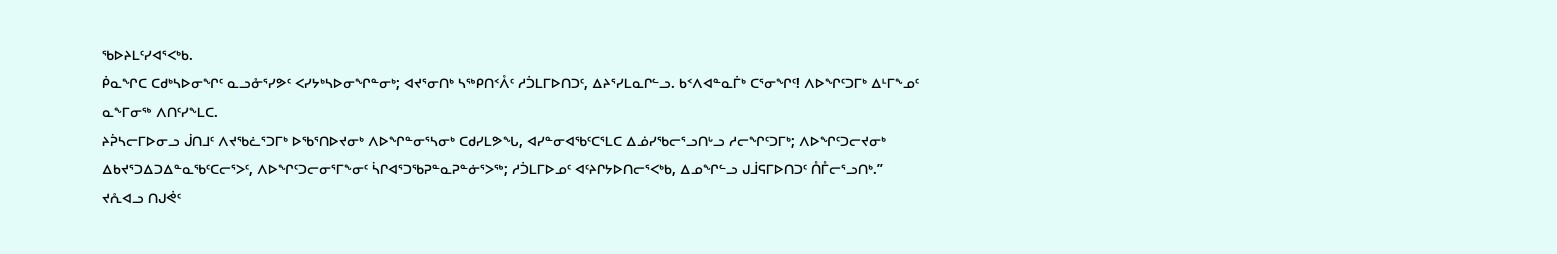ᖃᐅᔨᒪᑦᓯᐊᕐᐸᒃᑲ.
ᑮᓇᖏᑕ ᑕᑯᒃᓴᐅᓂᖏᑦ ᓇᓗᓁᕐᓯᕗᑦ ᐸᓯᔭᒃᓴᐅᓂᖏᓐᓂᒃ; ᐊᔪᕐᓂᑎᒃ ᓴᖅᑭᑎᑉᐰᑦ ᓱᑑᒪᒥᐅᑎᑐᑦ, ᐃᔨᕐᓯᒪᓇᒋᓪᓗ. ᑲᑉᐱᐊᓐᓇᒦᒃ ᑕᕐᓂᖏᑦ! ᐱᐅᖏᑦᑐᒥᒃ ᐃᒻᒥᖕᓄᑦ ᓇᖕᒥᓂᖅ ᐱᑎᑦᓯᖕᒪᑕ.
ᔨᕉᓴᓕᒥᐅᓂᓗ ᒎᑎᒧᑦ ᐱᔪᖃᓛᕐᑐᒥᒃ ᐅᖃᕐᑎᐅᔪᓂᒃ ᐱᐅᖏᓐᓂᕐᓴᓂᒃ ᑕᑯᓯᒪᕗᖓ, ᐊᓯᓐᓂᐊᖃᑦᑕᕐᒪᑕ ᐃᓅᓯᖃᓕᕐᓗᑎᒡᓗ ᓱᓕᖏᑦᑐᒥᒃ; ᐱᐅᖏᑦᑐᓕᔪᓂᒃ ᐃᑲᔪᕐᑐᐃᑐᐃᓐᓇᖃᑦᑕᓕᕐᐳᑦ, ᐱᐅᖏᑦᑐᓕᓂᕐᒥᖕᓂᑦ ᓵᒋᐊᕐᑐᖃᕈᓐᓇᕈᓐᓃᕐᐳᖅ; ᓱᑑᒪᒥᐅᓄᑦ ᐊᑦᔨᒋᔭᐅᑎᓕᕐᐸᒃᑲ, ᐃᓄᖏᓪᓗ ᒍᒨᕋᒥᐅᑎᑐᑦ ᑍᒤᓕᕐᓗᑎᒃ.”
ᔪᕅᐊᓗ ᑎᒍᕚᑦ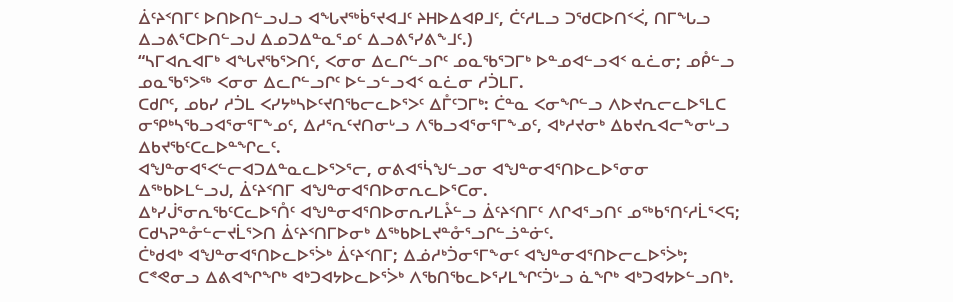ᐄᑦᔨᑉᑎᒥᑦ ᐅᑎᐅᑎᓪᓗᒍᓗ ᐊᖓᔪᖅᑳᕐᔪᐊᒧᑦ ᔨᕼᐅᐃᐊᑭᒧᑦ, ᑖᑦᓱᒪᓗ ᑐᖁᑕᐅᑎᑉᐹ, ᑎᒥᖓᓗ ᐃᓗᕕᕐᑕᐅᑎᓪᓗᒍ ᐃᓄᑐᐃᓐᓇᕐᓄᑦ ᐃᓗᕕᕐᓯᕕᖕᒧᑦ.)
“ᓴᒥᐊᕆᐊᒥᒃ ᐊᖓᔪᖃᕐᐳᑎᑦ, ᐸᓂᓂ ᐃᓚᒋᓪᓗᒋᑦ ᓄᓇᖃᕐᑐᒥᒃ ᐅᓐᓄᐊᓪᓗᐊᑉ ᓇᓛᓂ; ᓄᑬᓪᓗ ᓄᓇᖃᕐᐳᖅ ᐸᓂᓂ ᐃᓚᒋᓪᓗᒋᑦ ᐅᓪᓗᓪᓗᐊᑉ ᓇᓛᓂ ᓱᑑᒪᒥ.
ᑕᑯᒋᑦ, ᓄᑲᓯ ᓱᑑᒪ ᐸᓯᔭᒃᓴᐅᑦᔪᑎᖃᓕᓚᐅᕐᐳᑦ ᐃᒤᑦᑐᒥᒃ: ᑖᓐᓇ ᐸᓂᖏᓪᓗ ᐱᐅᔪᕆᓕᓚᐅᕐᒪᑕ ᓂᕿᒃᓴᖃᓗᐊᕐᓂᕐᒥᖕᓄᑦ, ᐃᓱᕐᕆᑦᔪᑎᓂᒡᓗ ᐱᖃᓗᐊᕐᓂᕐᒥᖕᓄᑦ, ᐊᒃᓱᔪᓂᒃ ᐃᑲᔪᕆᐊᓕᖕᓂᒡᓗ ᐃᑲᔪᖃᑦᑕᓚᐅᓐᖏᓚᑦ.
ᐊᖑᓐᓂᐊᕐᐸᓪᓕᐊᑐᐃᓐᓇᓚᐅᕐᐳᕐᓕ, ᓂᕕᐊᕐᓵᖑᓪᓗᓂ ᐊᖑᓐᓂᐊᕐᑎᐅᓚᐅᕐᓂᓂ ᐃᖅᑲᐅᒪᓪᓗᒍ, ᐄᑦᔨᑉᑎᒥ ᐊᖑᓐᓂᐊᕐᑎᐅᓂᕆᓚᐅᕐᑕᓂ.
ᐃᒃᓯᒎᕐᓂᕆᖃᑦᑕᓚᐅᕐᑍᑦ ᐊᖑᓐᓂᐊᕐᑎᐅᓂᕆᓯᒪᔧᓪᓗ ᐄᑦᔨᑉᑎᒥᑦ ᐱᒋᐊᕐᓗᑎᑦ ᓄᖅᑲᕐᑎᑦᓱᒫᕐᐸᕋ; ᑕᑯᓴᕈᓐᓁᓪᓕᔪᒫᕐᐳᑎ ᐄᑦᔨᑉᑎᒥᐅᓂᒃ ᐃᖅᑲᐅᒪᔪᓐᓁᕐᓗᒋᓪᓘᓐᓃᑦ.
ᑖᒃᑯᐊᒃ ᐊᖑᓐᓂᐊᕐᑎᐅᓚᐅᕐᐴᒃ ᐄᑦᔨᑉᑎᒥ; ᐃᓅᓱᒃᑑᓂᕐᒥᖕᓂᑦ ᐊᖑᓐᓂᐊᕐᑎᐅᓕᓚᐅᕐᐴᒃ; ᑕᕝᕙᓂᓗ ᐃᕕᐊᖏᖏᒃ ᐊᒃᑐᐊᔭᐅᓚᐅᕐᐴᒃ ᐱᖃᑎᖃᓚᐅᕐᓯᒪᖏᑦᑑᒡᓗ ᓈᖏᒃ ᐊᒃᑐᐊᔭᐅᓪᓗᑎᒃ.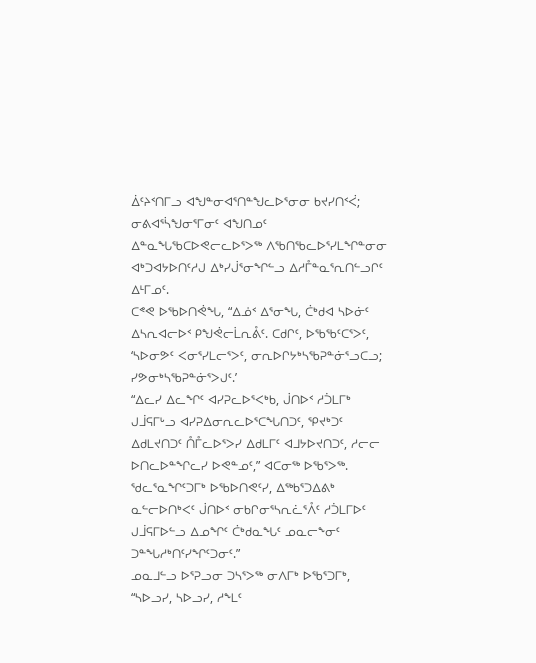ᐄᑦᔨᑉᑎᒥᓗ ᐊᖑᓐᓂᐊᕐᑎᓐᖑᓚᐅᕐᓂᓂ ᑲᔪᓯᑎᑉᐹ; ᓂᕕᐊᕐᓵᖑᓂᕐᒥᓂᑦ ᐊᖑᑎᓄᑦ ᐃᓐᓇᖓᖃᑕᐅᕙᓕᓚᐅᕐᐳᖅ ᐱᖃᑎᖃᓚᐅᕐᓯᒪᖏᓐᓂᓂ ᐊᒃᑐᐊᔭᐅᑎᑦᓱᒍ ᐃᒃᓯᒎᕐᓂᖏᓪᓗ ᐃᓱᒤᓐᓇᕐᕆᑎᓪᓗᒋᑦ ᐃᒻᒥᓄᑦ.
ᑕᕝᕙ ᐅᖃᐅᑎᕚᖓ, “ᐃᓅᑉ ᐃᕐᓂᖓ, ᑖᒃᑯᐊ ᓴᐅᓃᑦ ᐃᓴᕆᐊᓕᐅᑉ ᑭᖑᕚᓕᒫᕆᕔᑦ. ᑕᑯᒋᑦ, ᐅᖃᖃᑦᑕᕐᐳᑦ, ‘ᓴᐅᓂᕗᑦ ᐸᓂᕐᓯᒪᓕᕐᐳᑦ, ᓂᕆᐅᒋᔭᒃᓴᖃᕈᓐᓃᕐᓗᑕᓗ; ᓯᕗᓂᒃᓴᖃᕈᓐᓃᕐᐳᒍᑦ.’
“ᐃᓚᓯ ᐃᓚᖏᑦ ᐊᓯᕈᓚᐅᕐᐸᒃᑲ, ᒎᑎᐅᑉ ᓱᑑᒪᒥᒃ ᒍᒨᕋᒥᒡᓗ ᐊᓯᕈᐃᓂᕆᓚᐅᕐᑕᖓᑎᑐᑦ, ᕿᔪᒃᑐᑦ ᐃᑯᒪᔪᑎᑐᑦ ᑍᒤᓚᐅᕐᐳᓯ ᐃᑯᒪᒥᑦ ᐊᒧᔭᐅᔪᑎᑐᑦ, ᓱᓕᓕ ᐅᑎᓚᐅᓐᖏᓚᓯ ᐅᕙᓐᓄᑦ,” ᐊᑕᓂᖅ ᐅᖃᕐᐳᖅ.
ᖁᓚᕐᓇᖏᑦᑐᒥᒃ ᐅᖃᐅᑎᕙᑦᓯ, ᐃᖅᑲᕐᑐᐃᕕᒃ ᓇᓪᓕᐅᑎᒃᐸᑦ ᒎᑎᐅᑉ ᓂᑲᒋᓂᕐᓴᕆᓛᕐᐰᑦ ᓱᑑᒪᒥᐅᑦ ᒍᒨᕋᒥᐅᓪᓗ ᐃᓄᖏᑦ ᑖᒃᑯᓇᖓᑦ ᓄᓇᓕᖕᓂᑦ ᑐᓐᖓᓱᒃᑎᑦᓯᖏᑦᑐᓂᑦ.”
ᓄᓇᒧᓪᓗ ᐅᕐᕈᓗᓂ ᑐᓴᕐᐳᖅ ᓂᐱᒥᒃ ᐅᖃᕐᑐᒥᒃ, “ᓴᐅᓗᓯ, ᓴᐅᓗᓯ, ᓱᖕᒪᑦ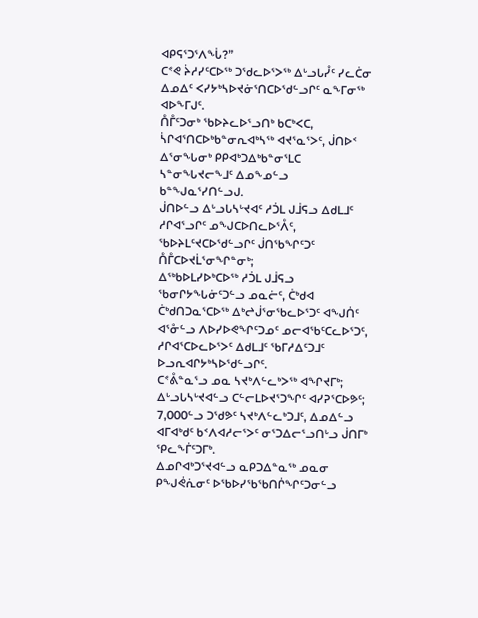ᐊᑭᕋᕐᑐᕐᐱᖔ?”
ᑕᕝᕙ ᔩᓱᓯᑦᑕᐅᖅ ᑐᖁᓚᐅᕐᐳᖅ ᐃᒡᓗᒐᓮᑦ ᓯᓚᑖᓂ ᐃᓄᐃᑦ ᐸᓯᔭᒃᓴᐅᔪᓃᕐᑎᑕᐅᖁᓪᓗᒋᑦ ᓇᖕᒥᓂᖅ ᐊᐅᖕᒥᒍᑦ.
ᑍᒤᑦᑐᓂᒃ ᖃᐅᔨᓚᐅᕐᓗᑎᒃ ᑲᑕᒃᐸᑕ, ᓵᒋᐊᕐᑎᑕᐅᒃᑲᓐᓂᕆᐊᒃᓴᖅ ᐊᔪᕐᓇᕐᐳᑦ, ᒎᑎᐅᑉ ᐃᕐᓂᖓᓂᒃ ᑭᑭᐊᒃᑐᐃᒃᑲᓐᓂᕐᒪᑕ ᓴᓐᓂᖓᔪᓕᖕᒧᑦ ᐃᓄᖕᓄᓪᓗ ᑲᓐᖑᓇᕐᓯᑎᓪᓗᒍ.
ᒎᑎᐅᓪᓗ ᐃᒡᓗᒐᓴᒡᔪᐊᑦ ᓱᑑᒪ ᒍᒨᕋᓗ ᐃᑯᒪᒧᑦ ᓱᒋᐊᕐᓗᒋᑦ ᓄᖑᑕᐅᑎᓚᐅᕐᐰᑦ, ᖃᐅᔨᒪᑦᔪᑕᐅᖁᓪᓗᒋᑦ ᒎᑎᖃᖏᑦᑐᑦ ᑍᒤᑕᐅᔪᒫᕐᓂᖏᓐᓂᒃ;
ᐃᖅᑲᐅᒪᓯᐅᒃᑕᐅᖅ ᓱᑑᒪ ᒍᒨᕋᓗ ᖃᓂᒋᔭᖓᓃᑦᑐᓪᓗ ᓄᓇᓖᑦ, ᑖᒃᑯᐊ ᑖᒃᑯᑎᑐᓇᕐᑕᐅᖅ ᐃᒃᖠᒎᕐᓂᖃᓚᐅᕐᑐᑦ ᐊᖑᑏᑦ ᐊᕐᓁᓪᓗ ᐱᐅᓯᐅᕙᖏᑦᑐᓄᑦ ᓄᓕᐊᖃᑦᑕᓚᐅᕐᑐᑦ, ᓱᒋᐊᕐᑕᐅᓚᐅᕐᐳᑦ ᐃᑯᒪᒧᑦ ᖃᒥᓱᐃᑦᑐᒧᑦ ᐅᓗᕆᐊᒋᔭᒃᓴᐅᖁᓪᓗᒋᑦ.
ᑕᕝᕔᓐᓇᕐᓗ ᓄᓇ ᓴᔪᒃᐱᓪᓚᒃᐳᖅ ᐊᖏᔪᒥᒃ; ᐃᒡᓗᒐᓴᒡᔪᐊᓪᓗ ᑕᓪᓕᒪᐅᔪᕐᑐᖏᑦ ᐊᓯᕈᕐᑕᐅᕗᑦ; 7,000ᓪᓗ ᑐᖁᕗᑦ ᓴᔪᒃᐱᓪᓚᒃᑐᒧᑦ, ᐃᓄᐃᓪᓗ ᐊᒥᐊᒃᑯᑦ ᑲᑉᐱᐊᓱᓕᕐᐳᑦ ᓂᕐᑐᐃᓕᕐᓗᑎᒡᓗ ᒎᑎᒥᒃ ᕿᓚᖕᒦᑦᑐᒥᒃ.
ᐃᓄᒋᐊᒃᑐᕐᔪᐊᓪᓗ ᓇᑭᑐᐃᓐᓇᖅ ᓄᓇᓂ ᑭᖑᕚᕇᓂᑦ ᐅᖃᐅᓯᖃᖃᑎᒌᖏᑦᑐᓂᓪᓗ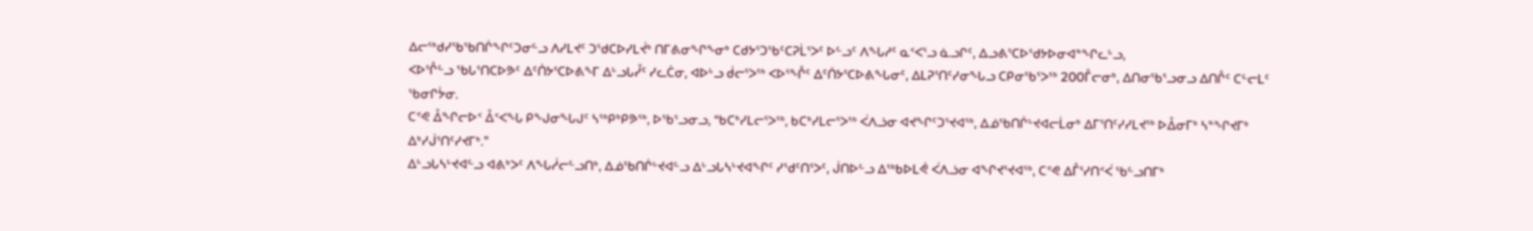ᐃᓕᖅᑯᓯᖃᖃᑎᒌᖏᑦᑐᓂᓪᓗ ᐱᓯᒪᔪᑦ ᑐᖁᑕᐅᓯᒪᔫᒃ ᑎᒥᕕᓂᖏᖕᓂᒃ ᑕᑯᔭᕐᑐᖃᑦᑕᕈᒫᕐᐳᑦ ᐅᓪᓗᑦ ᐱᖓᓱᑦ ᓇᑉᐸᕐᓗ ᓈᓗᒋᑦ, ᐃᓗᕕᕐᑕᐅᖁᔭᐅᓂᐊᓐᖏᓚᒡᓗ,
ᐸᐅᕐᒊᓪᓗ ᖃᒐᕐᑎᑕᐅᕗᑦ ᐃᑦᑏᔭᕐᑕᐅᕕᖕᒥ ᐃᒡᓗᒐᓮᑦ ᓯᓚᑖᓂ, ᐊᐅᒡᓗ ᑰᓕᕐᐳᖅ ᐸᐅᕐᖎᑦ ᐃᑦᑏᔭᕐᑕᐅᕕᖓᓂᑦ, ᐃᒪᕈᕐᑎᑦᓯᓂᖓᓗ ᑕᑭᓂᖃᕐᐳᖅ 200ᒤᓕᓂᒃ, ᐃᑎᓂᖃᕐᓗᓂᓗ ᐃᑎᒊᑦ ᑕᓪᓕᒪᑦ ᖃᓂᒋᔮᓂ.
ᑕᕝᕙ ᐂᖏᓕᐅᑉ ᐂᑉᐸᖓ ᑭᖑᓂᖓᒍᑦ ᓴᖅᑭᒃᑭᕗᖅ, ᐅᖃᕐᓗᓂᓗ, “ᑲᑕᒃᓯᒪᓕᕐᐳᖅ, ᑲᑕᒃᓯᒪᓕᕐᐳᖅ ᐹᐱᓘᓂ ᐊᔪᖏᑦᑐᕐᔪᐊᖅ, ᐃᓅᖃᑎᒌᒡᔪᐊᓕᒫᓂᒃ ᐃᒥᕐᑎᑦᓯᓯᒪᔪᖅ ᐅᐂᓂᒥᒃ ᓴᓐᖏᔪᒥᒃ ᐃᒃᓯᒎᕐᑎᑦᓯᔪᒥᒃ.”
ᐃᒡᓗᒐᓴᒡᔪᐊᓪᓗ ᐊᕕᒃᐳᑦ ᐱᖓᓲᓕᓪᓗᑎᒃ, ᐃᓅᖃᑎᒌᒡᔪᐊᓪᓗ ᐃᒡᓗᒐᓴᒡᔪᐊᖏᑦ ᓯᖁᑦᑎᕐᐳᑦ, ᒎᑎᐅᓪᓗ ᐃᖅᑲᐅᒪᕚ ᐹᐱᓘᓂ ᐊᖏᔪᕐᔪᐊᖅ, ᑕᕝᕙ ᐃᒤᕐᓯᑎᑉᐹ ᖃᓪᓗᑎᒥᒃ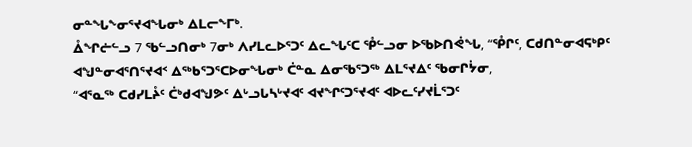ᓂᓐᖓᖕᓂᕐᔪᐊᖓᓂᒃ ᐃᒪᓕᖕᒥᒃ.
ᐂᖏᓖᓪᓗ 7 ᖃᓪᓗᑎᓂᒃ 7ᓂᒃ ᐱᓯᒪᓚᐅᕐᑐᑦ ᐃᓚᖓᑦᑕ ᕾᓪᓗᓂ ᐅᖃᐅᑎᕚᖓ, “ᕾᒋᑦ, ᑕᑯᑎᓐᓂᐊᕋᒃᑭᑦ ᐊᖑᓐᓂᐊᕐᑎᕐᔪᐊᑉ ᐃᖅᑲᕐᑐᕐᑕᐅᓂᖓᓂᒃ ᑖᓐᓇ ᐃᓂᖃᕐᑐᖅ ᐃᒪᕐᔪᐃᑦ ᖃᓂᒋᔮᓂ,
“ᐊᕐᓇᖅ ᑕᑯᓯᒪᔧᑦ ᑖᒃᑯᐊᖑᕗᑦ ᐃᒡᓗᒐᓴᒡᔪᐊᑦ ᐊᔪᖏᑦᑐᕐᔪᐊᑦ ᐊᐅᓚᑦᓯᔪᒫᕐᑐᑦ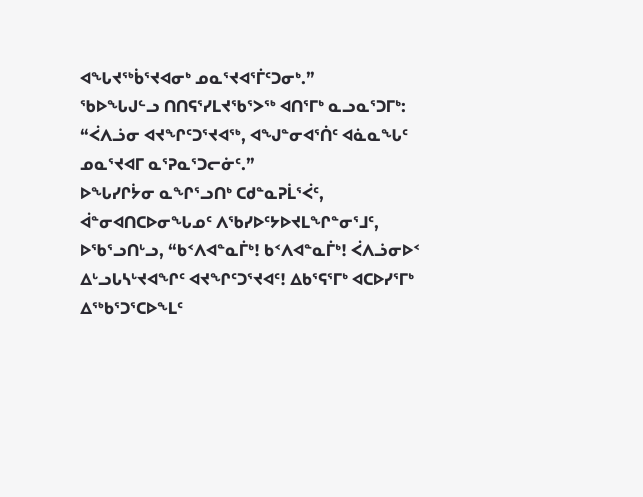ᐊᖓᔪᖅᑳᕐᔪᐊᓂᒃ ᓄᓇᕐᔪᐊᕐᒦᑦᑐᓂᒃ.”
ᖃᐅᖓᒍᓪᓗ ᑎᑎᕋᕐᓯᒪᔪᖃᕐᐳᖅ ᐊᑎᕐᒥᒃ ᓇᓗᓇᕐᑐᒥᒃ: “ᐹᐱᓘᓂ ᐊᔪᖏᑦᑐᕐᔪᐊᖅ, ᐊᖑᓐᓂᐊᕐᑏᑦ ᐊᓈᓇᖓᑦ ᓄᓇᕐᔪᐊᒥ ᓇᕐᕈᓇᕐᑐᓕᓃᑦ.”
ᐅᖓᓯᒋᔮᓂ ᓇᖏᕐᓗᑎᒃ ᑕᑯᓐᓇᕈᒫᕐᐹᑦ, ᐋᓐᓂᐊᑎᑕᐅᓂᖓᓄᑦ ᐱᖃᓯᐅᑦᔭᐅᔪᒪᖏᓐᓂᕐᒧᑦ, ᐅᖃᕐᓗᑎᒡᓗ, “ᑲᑉᐱᐊᓐᓇᒦᒃ! ᑲᑉᐱᐊᓐᓇᒦᒃ! ᐹᐱᓘᓂᐅᑉ ᐃᒡᓗᒐᓴᒡᔪᐊᖏᑦ ᐊᔪᖏᑦᑐᕐᔪᐊᑦ! ᐃᑲᕐᕋᕐᒥᒃ ᐊᑕᐅᓯᕐᒥᒃ ᐃᖅᑲᕐᑐᕐᑕᐅᖕᒪᑦ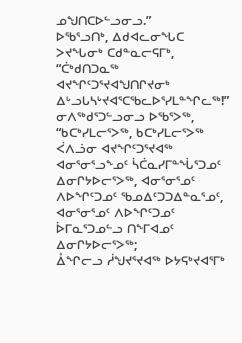ᓄᖑᑎᑕᐅᓪᓗᓂᓗ.”
ᐅᖃᕐᓗᑎᒃ, ᐃᑯᐊᓚᓂᖓᑕ ᐳᔪᖓᓂᒃ ᑕᑯᓐᓇᓕᕋᒥᒃ, “ᑖᒃᑯᑎᑐᓇᖅ ᐊᔪᖏᑦᑐᕐᔪᐊᖑᑎᒋᔪᓂᒃ ᐃᒡᓗᒐᓴᒡᔪᐊᕐᑕᖃᓚᐅᕐᓯᒪᓐᖏᓚᖅ!”
ᓂᐱᖅᑯᕐᑐᓪᓗᓂᓗ ᐅᖃᕐᐳᖅ, “ᑲᑕᒃᓯᒪᓕᕐᐳᖅ, ᑲᑕᒃᓯᒪᓕᕐᐳᖅ ᐹᐱᓘᓂ ᐊᔪᖏᑦᑐᕐᔪᐊᖅ ᐊᓂᕐᓂᕐᓗᖕᓄᑦ ᓵᑖᓇᓯᒥᓐᖔᕐᑐᓄᑦ ᐃᓂᒋᔭᐅᓕᕐᐳᖅ, ᐊᓂᕐᓂᕐᓄᑦ ᐱᐅᖏᑦᑐᓄᑦ ᖃᓄᐃᑦᑐᑐᐃᓐᓇᕐᓄᑦ, ᐊᓂᕐᓂᕐᓄᑦ ᐱᐅᖏᑦᑐᓄᑦ ᐆᒥᓇᕐᑐᓄᓪᓗ ᑎᖕᒥᐊᓄᑦ ᐃᓂᒋᔭᐅᓕᕐᐳᖅ;
ᐂᖏᓕᓗ ᓲᖑᔪᕐᔪᐊᖅ ᐅᔭᕋᒃᔪᐊᕐᒥᒃ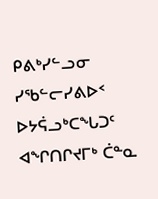ᑭᕕᒃᓯᓪᓗᓂ ᓯᖃᓪᓕᓯᕕᐅᑉ ᐅᔭᕌᓗᒃᑕᖓᑐᑦ ᐊᖏᑎᒋᔪᒥᒃ ᑖᓐᓇ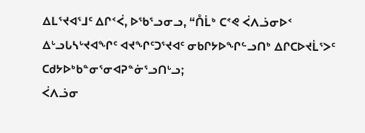ᐃᒪᕐᔪᐊᕐᒧᑦ ᐃᒋᑉᐹ, ᐅᖃᕐᓗᓂᓗ, “ᑍᒫᒃ ᑕᕝᕙ ᐹᐱᓘᓂᐅᑉ ᐃᒡᓗᒐᓴᒡᔪᐊᖏᑦ ᐊᔪᖏᑦᑐᕐᔪᐊᑦ ᓂᑲᒋᔭᐅᖏᓪᓗᑎᒃ ᐃᒋᑕᐅᔪᒫᕐᐳᑦ ᑕᑯᔭᐅᒃᑲᓐᓂᕐᓂᐊᕈᓐᓃᕐᓗᑎᒡᓗ;
ᐹᐱᓘᓂ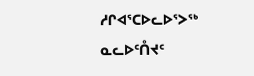ᓱᒋᐊᕐᑕᐅᓚᐅᕐᐳᖅ ᓇᓚᐅᑦᑍᔪᑦ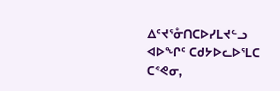ᐃᑦᔪᕐᓁᑎᑕᐅᓯᒪᔪᓪᓗ ᐊᐅᖏᑦ ᑕᑯᔭᐅᓚᐅᕐᒪᑕ ᑕᕝᕙᓂ,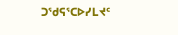ᑐᖁᕋᕐᑕᐅᓯᒪᔪᑦ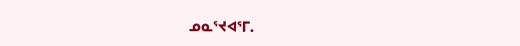ᓄᓇᕐᔪᐊᕐᒥ.